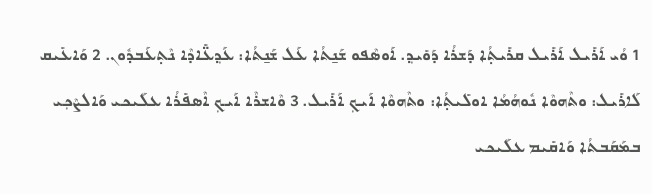1 ܘܳܝ ܐܰܪܺܝܠ ܐܰܪܺܝܠ ܩܪܺܝܬ݂ܳܐ ܕܰܫܪܳܐ ܕܰܘܺܝܕ݂. ܐܰܘܣܶܦܘ ܫܰܢ̱ܬܳܐ ܥܰܠ ܫܰܢ̱ܬܳܐ: ܥܰܕ݂ܥ̈ܺܐܕܶܐ ܢܶܬ݂ܥܰܒܕܽܘܢ. 2 ܘܰܐܥܺܝܩ ܠܰܐܪܺܝܠ: ܘܬܶܗܘܶܐ ܢܽܘܗܳܡܳܐ ܐܘܠܺܝܬ݂ܳܐ: ܘܬܶܗܘܶܐ ܐܰܝܟ݂ ܐܰܪܺܝܠ. 3 ܘܶܐܫܪܶܐ ܐܰܝܟ݂ ܐܶܣܦܺܪܳܐ ܥܠܰܝܟܝ ܘܰܐܠܨܶܟ݂ܝ ܒܡܰܩܰܒܬܳܐ ܘܰܐܩܺܝܡ ܥܠܰܝܟܝ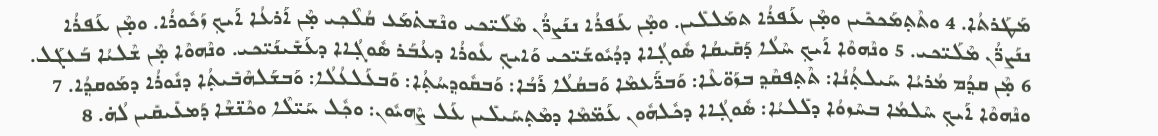ܡܰܛܰܪܬܳܐ. 4 ܘܬܶܬ݂ܡܰܟܟܺܝܢ ܘܡ̣ܶܢ ܥܰܦܪܳܐ ܬܡܰܠܠܺܝܢ. ܘܡ̣ܶܢ ܥܰܦܪܳܐ ܢܢܰܨܖ̈ܳܢ ܡܶܠܰܝ̈ܟܝ ܘܢܶܫܬ݁ܡܰܥ ܩܳܠܶܟ݂ܝ ܡ̣ܶܢ ܐܰܪܥܳܐ ܐܰܝܟ݂ ܙܰܟܽܘܪܳܐ. ܘܡ̣ܶܢ ܥܰܦܪܳܐ ܢܢܰܨܖ̈ܳܢ ܡܶܠܰܝ̈ܟܝ. 5 ܘܢܶܗܘܶܐ ܐܰܝܟ݂ ܚܶܠܳܐ ܕܰܩܺܝܩܳܐ ܣܽܘܓ݂ܳܐܐ ܕܕܳܝܽܘܫܰܝ̈ܟܝ ܘܰܐܝܟ݂ ܥܽܘܪܳܐ ܕܥܳܒܰܪ ܣܽܘܓ݂ܳܐܐ ܕܥܰܫܺܝܢܰܝ̈ܟܝ. ܘܢܶܗܘܶܐ ܡ̣ܶܢ ܫܶܠܝܳܐ ܒܰܥܓܰܠ. 6 ܡ̣ܶܢ ܩܕ݂ܳܡ ܡܳܪܝܳܐ ܚܰܝܠܬ݂ܳܢܳܐ: ܬܶܬ݂ܦܩܶܕ݂ ܒܙܰܘ̈ܥܶܐ: ܘܰܒܖ̈ܰܥܡܶܐ ܘܰܒܩܳܠܳܐ ܪܰܒܳܐ: ܘܰܒܩܽܘܕ݂ܚܳܬ݂ܳܐ: ܘܰܒܥܰܠܥܳܠܳܐ: ܘܰܒܫܰܠܗܶܒܺܝܬ݂ܳܐ ܕܢܽܘܪܳܐ ܕܡܰܘܩܕ݂ܳܐ. 7 ܘܢܶܗܘܶܐ ܐܰܝܟ݂ ܚܶܠܡܳܐ ܒܚܶܙܘܳܐ ܕܠܺܠܝܳܐ: ܣܽܘܓ݂ܳܐܐ ܕܟܽܠܗܽܘܢ ܥܰܡ̈ܡܶܐ ܕܡܶܬ݂ܚܰܝܠܺܝܢ ܥܰܠ ܨܶܗܝܽܘܢ: ܘܟ݂ܽܠ ܚܰܝ̈ܠܶܐ ܘܟܶܢ̈ܫܶܐ ܕܰܡܥܺܝܩܺܝܢ ܠܳܗ̇. 8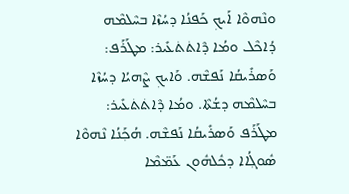ܘܢܶܗܘܶܐ ܐܰܝܟ݂ ܟܰܦܢܳܐ ܕܚܳܙܶܐ ܒܚܶܠܡܶܗ ܕܳܐܟܶܠ ܘܡܳܐ ܕܶܐܬ݁ܬ݁ܥܺܝܪ: ܡܛܰܪܰܦ: ܘܰܣܪܺܝܩܳܐ ܢܰܦܫܶܗ. ܘܰܐܝܟ݂ ܨܶܗܝܳܐ ܕܚܳܙܶܐ ܒܚܶܠܡܶܗ ܕܫܳܬܶܐ. ܘܡܳܐ ܕܶܐܬ݁ܬ݁ܥܺܝܪ: ܡܛܰܪܰܦ ܘܰܣܪܺܝܩܳܐ ܢܰܦܫܶܗ. ܗܳܟ݂ܰܢܳܐ ܢܶܗܘܶܐ ܣܽܘܓ݂ܳܐܐ ܕܟܽܠܗܽܘܢ ܥܰܡ̈ܡܶܐ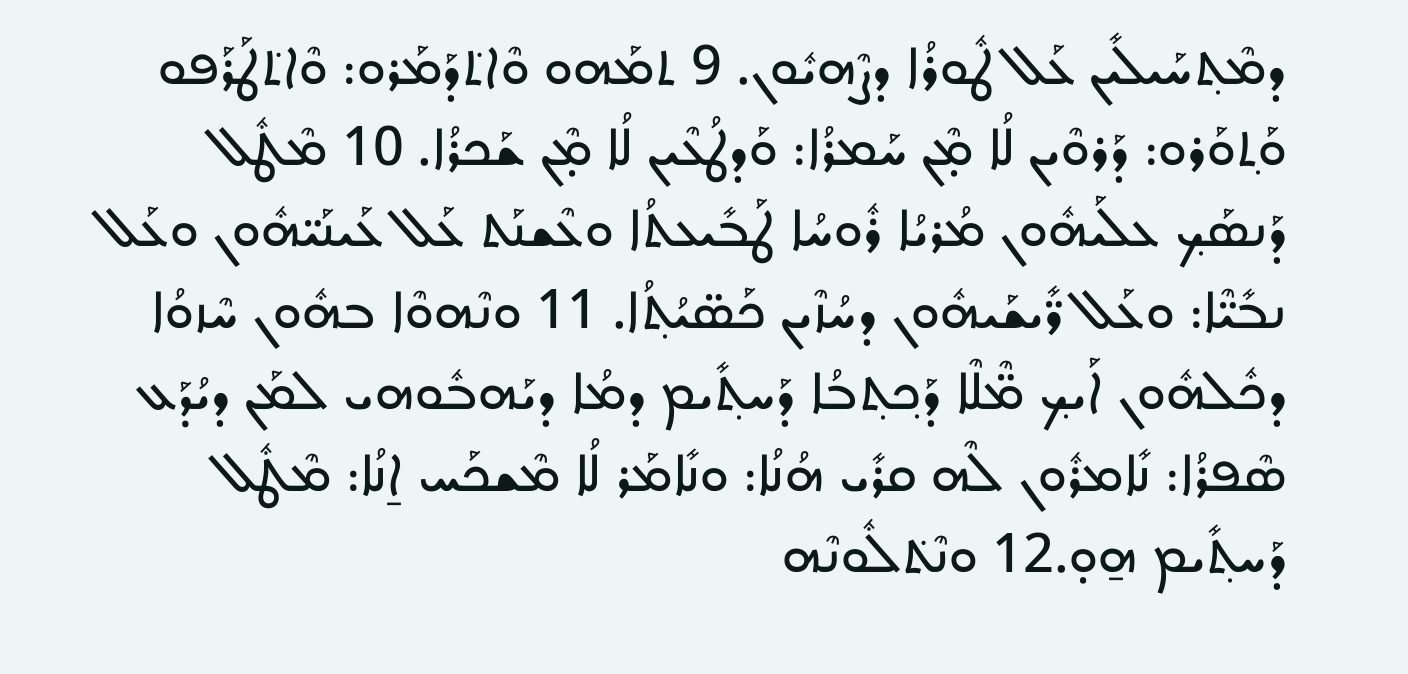ܕܡܶܬ݂ܚܰܝܠܺܝܢ ܥܰܠ ܛܽܘܪܳܐ ܕܨܶܗܝܽܘܢ. 9 ܬܡܰܗܘ ܘܶܐܬ݁ܕܰܡܰܪܘ: ܘܶܐܬ݁ܛܰܪܰܦܘ ܘܰܬ݂ܘܰܪܘ: ܕܰܪܘܶܝܢ ܠܳܐ ܡ̣ܶܢ ܚܰܡܪܳܐ: ܘܰܕܛܳܥܶܝܢ ܠܳܐ ܡ̣ܶܢ ܫܰܟܪܳܐ. 10 ܡܶܛܽܠ ܕܰܢܣܰܟ݂ ܥܠܰܝܗܽܘܢ ܡܳܪܝܳܐ ܪܽܘܚܳܐ ܛܰܒܺܝܥܬܳܐ ܘܥܶܫܢܰܬ ܥܰܠ ܥܰܝܢܰܝ̈ܗܽܘܢ ܘܥܰܠ ܢܒܺܝ̈ܶܐ: ܘܥܰܠ ܖ̈ܺܝܫܰܝܗܽܘܢ ܕܚܳܙܶܝܢ ܟܰܣ̈ܝܳܬ݂ܳܐ. 11 ܘܢܶܗܘܶܐ ܒܗܽܘܢ ܚܶܙܘܳܐ ܕܟܽܠܗܽܘܢ ܐܰܝܟ݂ ܡ̈ܶܠܶܐ ܕܰܟ݂ܬ݂ܒܳܐ ܕܰܚܬ݂ܺܝܡ ܕܡܳܐ ܕܝܰܗܒܽܘܗܝ ܠܡܰܢ ܕܝܳܕܰܥ ܣܶܦܪܳܐ: ܢܺܐܡܪܽܘܢ ܠܶܗ ܩܪܺܝ ܗܳܢܳܐ: ܘܢܺܐܡܰܪ ܠܳܐ ܡܶܫܟܰܚ ܐ̱ܢܳܐ: ܡܶܛܽܠ ܕܰܚܬ݂ܺܝܡ ܗ̱ܘ̣.12 ܘܢܶܬ݁ܠܽܘܢܶܗ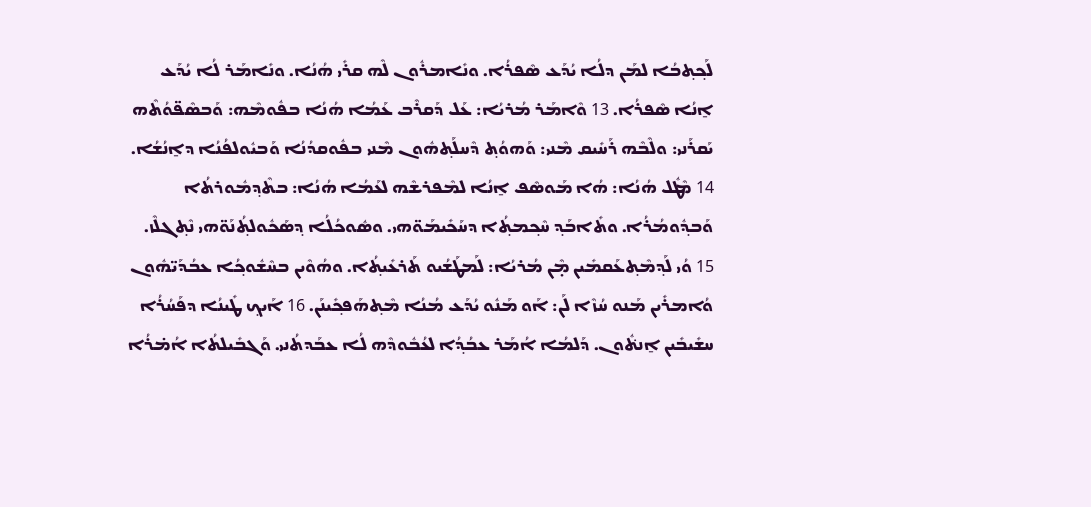ܠܰܟ݂ܬ݂ܒܳܐ ܠܡܰܢ ܕܠܳܐ ܝܳܕܰܥ ܣܶܦܪܳܐ. ܘܢܺܐܡܪܽܘܢ ܠܶܗ ܩܪܺܝ ܗܳܢܳܐ. ܘܢܺܐܡܰܪ ܠܳܐ ܝܳܕܰܥ ܐ̱ܢܳܐ ܣܶܦܪܳܐ. 13 ܘܶܐܡܰܪ ܡܳܪܝܳܐ: ܥܰܠ ܕܰܩܪܶܒ ܥܰܡܳܐ ܗܳܢܳܐ ܒܦܽܘܡܶܗ: ܘܰܒܣܶܦ̈ܘܳܬܶܗ ܝܰܩܪܰܢܝ: ܘܠܶܒܶܗ ܪܰܚܺܝܩ ܡܶܢܝ: ܘܰܗܘܳܬ݂ ܕܶܚܠܰܬ݂ܗܽܘܢ ܡܶܢܝ ܒܦܽܘܩܕܳܢܳܐ ܘܰܒܝܽܘܠܦܳܢܳܐ ܕܐ̱ܢܳܫܳܐ. 14 ܡܶܛܽܠ ܗܳܢܳܐ: ܗܳܐ ܡܰܘܣܶܦ ܐ̱ܢܳܐ ܠܡܶܦܪܫܶܗ ܠܥܰܡܳܐ ܗܳܢܳܐ: ܒܬܶܕ݂ܡܽܘܪܬܳܐ ܘܰܒܕ݂ܽܘܡܳܪܳܐ. ܘܬܺܐܒܰܕ݂ ܚܶܟ݂ܡܬ݂ܳܐ ܕܚܰܟܺܝܡܰܘ̈ܗܝ. ܘܣܽܘܟܳܠܳܐ ܕ݂ܣܰܟܽܘܠܬ݂ܳܢܰܘ̈ܗܝ ܢܶܬ݂ܓܠܶܙ. 15 ܘܳܝ ܠܰܕ݂ܡܶܬ݂ܥܰܩܡܺܝܢ ܡ̣ܶܢ ܡܳܪܝܳܐ: ܠܰܡܛܰܫܳܝܘ ܬܰܪܥܺܝܬ݂ܳܐ. ܘܗܳܘܶܝܢ ܒܚܶܫܽܘܟ݂ܳܐ ܥܒܳܕܰܝ̈ܗܽܘܢ ܘܳܐܡܪܺܝܢ ܡܰܢܘ ܚܳܙܶܐ ܠܰܢ: ܐܰܘ ܡܰܢܽܘ ܝܳܕܰܥ ܡܳܢܳܐ ܡܶܬ݂ܗܰܦܟ݂ܺܝܢܰܢ. 16 ܐܰܝܟ݂ ܛܺܝܢܳܐ ܕܦܰܚܳܪܳܐ ܚܫܺܝܒܺܝܢ ܐ̱ܢܬ݁ܽܘܢ. ܕܰܠܡܳܐ ܐܳܡܰܪ ܥܒܳܕ݂ܳܐ ܠܥܳܒܽܘܕܶܗ ܠܳܐ ܥܒܰܕܬܳܢܝ. ܘܰܓܒܺܝܠܬܳܐ ܐܳܡ̇ܪܳܐ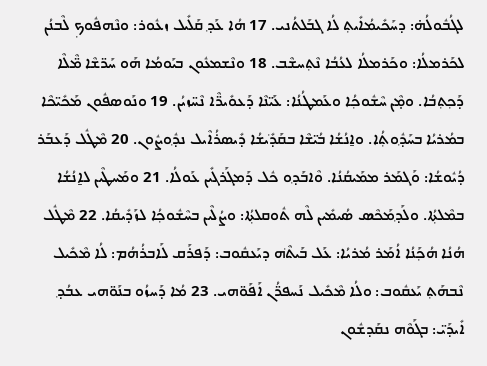ܠܓܳܒܽܘܠܳܗ̇: ܕܚܰܟܺܝܡܳܐܺܝܬ݂ ܠܳܐ ܓܒܰܠܬܳܢܝ. 17 ܗܳܐ ܥܰܕ݂ ܩܰܠܺܝܠ ܙܥܽܘܪ: ܘܢܶܗܦܽܘܟ݂ ܠܶܒܢܳܢ ܠܟܰܪܡܠܳܐ: ܘܟܰܪܡܠܳܐ ܠܥܳܒܳܐ ܢܶܬ݂ܚܫܶܒ. 18 ܘܢܶܫܡܥܽܘܢ ܒܝܰܘܡܳܐ ܗܰܘ ܚܰܖ̈ܫܶܐ ܡ̈ܶܠܶܐ ܕܰܟ݂ܬ݂ܒܳܐ. ܘܡ̣ܶܢ ܚܶܫܽܘܟ݂ܳܐ ܘܥܰܡܛܳܢܳܐ: ܥܰܝ̈ܢܶܐ ܕܰܥܘܺܝܖ̈ܶܐ ܢܶܚ̈ܙܝܳܢ. 19 ܘܢܰܘܣܦܽܘܢ ܡܰܟܺܝ̈ܟܶܐ ܒܡܳܪܝܳܐ ܒܚܰܕ݂ܽܘܬ݂ܳܐ. ܘܐ̱ܢܳܫܳܐ ܒܳܝ̈ܫܶܐ ܒܩܰܕ݁ܺܝܫܳܐ ܕܺܝܣܪܳܐܶܝܠ ܢܕ݂ܽܘܨܽܘܢ. 20 ܡܶܛܽܠ ܕܰܥܒܰܪ ܕܳܝܽܘܫܳܐ: ܘܰܓܡܰܪ ܡܡܰܝܩܳܢܳܐ. ܘܶܐܒܰܕ݂ܘ ܟܽܠ ܕܰܡܓܰܪܓܺܝܢ ܥܰܘܠܳܐ. 21 ܘܡܰܚܛܶܝܢ ܠܐ̱ܢܳܫܳܐ ܒܡܶܠܬ݂ܳܐ. ܘܠܰܕ݂ܡܰܟܶܣ ܣܳܝܡܺܝܢ ܠܶܗ ܬܽܘܩܠܬ݂ܳܐ: ܘܨܳܠܶܝܢ ܒܚܶܫܽܘܟ݂ܳܐ ܠܙܰܕܺܝܩܳܐ. 22 ܡܶܛܽܠ ܗܳܢܳܐ ܗܳܟ݂ܰܢܳܐ ܐܳܡܰܪ ܡܳܪܝܳܐ: ܥܰܠ ܒܰܝܬ݁ܶܗ ܕܝܰܥܩܽܘܒ: ܕܰܦܪܰܩ ܠܰܐܒܪܳܗܳܡ: ܠܳܐ ܡܶܟܺܝܠ ܢܶܒܗܰܬ݂ ܝܰܥܩܽܘܒ: ܘܠܳܐ ܡܶܟܺܝܠ ܢܰܚܦܖ̈ܳܢ ܐܰܦܰܘ̈ܗܝ. 23 ܡܳܐ ܕܰܚܙܳܘ ܒܢܰܘ̈ܗܝ ܥܒܳܕ݂ ܐܺܝܕܰܝ̈: ܒܓܰܘܶܗ ܢܩܰܕܫܽܘܢ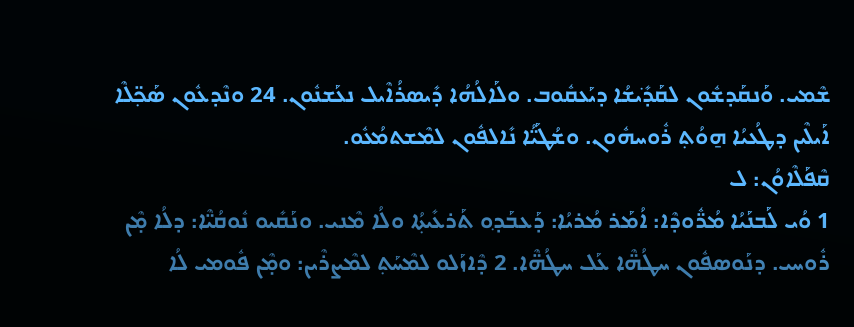ܫܶܡܝ. ܘܰܢܩܰܕܫܽܘܢ ܠܩܰܕ݁ܺܝܫܳܐ ܕܝܰܥܩܽܘܒ. ܘܠܰܐܠܳܗܳܐ ܕܺܝܣܪܳܐܶܝܠ ܢܥܰܫܢܽܘܢ. 24 ܘܢܶܕܥܽܘܢ ܣܰܟ݂̈ܠܶܐ ܐܰܝܠܶܝܢ ܕܛܳܥܝܳܐ ܗ̱ܘܳܬ݂ ܪܽܘܚܗܽܘܢ. ܘܫܳܛܰܝ̈ܳܐ ܢܺܐܠܦܽܘܢ ܠܡܶܫܬܡܳܥܽܘ.
ܩܶܦܰܠܶܐܘܳܢ: ܠ
1 ܘܳܝ ܠܰܒܢܰܝܳܐ ܡܳܖ̈ܽܘܕܶܐ: ܐܳܡܰܪ ܡܳܪܝܳܐ: ܕܰܥܒܰܕ݂ܘ ܬܰܪܥܺܝܬ݂ܳܐ ܘܠܳܐ ܡܶܢܝ. ܘܢܰܩܺܝܘ ܢܽܘܩܳܝ̈ܶܐ: ܕܠܳܐ ܡ̣ܶܢ ܪܽܘܚܝ. ܕܢܰܘܣܦܽܘܢ ܚܛܳܗ̈ܶܐ ܥܰܠ ܚܛܳܗ̈ܶܐ. 2 ܕܶܐܙܰܠܘ ܠܡܶܚܰܬ݂ ܠܡܶܨܪܶܝܢ: ܘܡ̣ܶܢ ܦܽܘܡܝ ܠܳܐ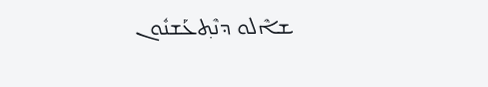ܫܐܶܠܘ ܕܢܶܬ݂ܥܰܫܢܽܘܢ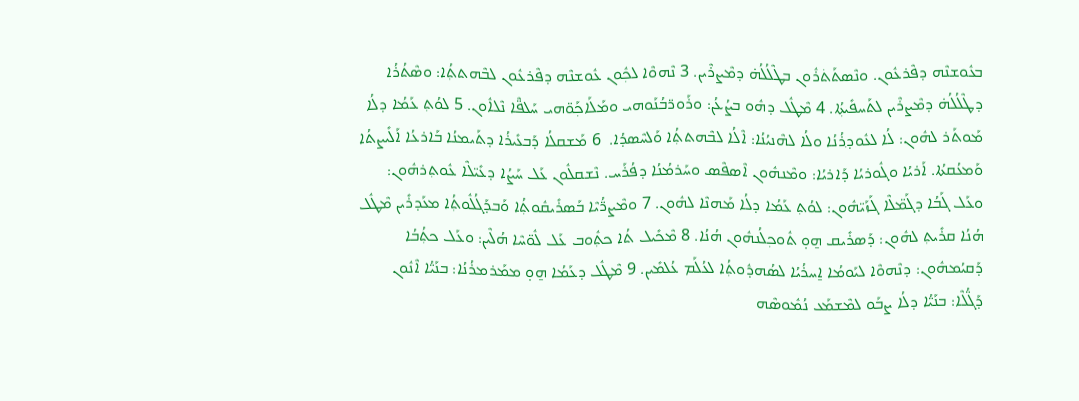ܒܥܽܘܫܢܶܗ ܕܦܶܪܥܽܘܢ. ܘܢܶܣܬܰܬ݁ܪܽܘܢ ܒܛܶܠܳܠܳܗ̇ ܕܡܶܨܪܶܝܢ. 3 ܢܶܗܘܶܐ ܠܟ݂ܽܘܢ ܥܽܘܫܢܶܗ ܕܦܶܪܥܽܘܢ ܠܒܶܗܬܬ݂ܳܐ: ܘܣܶܬܳܪܳܐ ܕܛܶܠܳܠܳܗ̇ ܕܡܶܨܪܶܝܢ ܠܬܰܚܦܺܝܬ݂ܳܐ. 4 ܡܶܛܽܠ ܕܗܽܘ ܒܨܳܥܳܢ: ܘܪܰܘܖ̈ܒܳܢܰܘܗܝ ܘܡܰܠܰܐܟ݂ܰܘ̈ܗܝ ܚܰܠܦ̈ܶܐ ܢܶܠܐܽܘܢ. 5 ܠܘܳܬ݂ ܥܰܡܳܐ ܕܠܳܐ ܡܰܘܬܰܪ ܠܗܽܘܢ: ܠܳܐ ܠܥܽܘܕ݂ܪܳܢܳܐ ܘܠܳܐ ܠܗܶܢܝܳܢܳܐ: ܐܶܠܳܐ ܠܒܶܗܬܬ݂ܳܐ ܘܰܠܚܶܣܕܳܐ.  6 ܡܰܫܩܠܳܐ ܕܰܒܥܺܝܪܳܐ ܕܬܰܝܡܢܳܐ ܒܰܐܪܥܳܐ ܐܰܠܺܝܨܬܳܐ ܘܰܡܥܳܩܬܳܐ. ܐܰܪܝܳܐ ܘܓܽܘܪܝܳܐ ܕܰܐܪܝܳܐ: ܘܡܶܢܗܽܘܢ ܐܶܣܦܶܣ ܘܚܰܪܡܳܢܳܐ ܕܦܳܪܰܚ. ܢܶܫܩܠܽܘܢ ܥܰܠ ܚܰܨܳܐ ܕܥܺܝ̈ܠܶܐ ܥܽܘܬ݂ܪܗܽܘܢ: ܘܥܰܠ ܓܰܒܳܐ ܕܓܰܡ̈ܠܶܐ ܓܰܙܰܝ̈ܗܽܘܢ: ܠܘܳܬ݂ ܥܰܡܳܐ ܕܠܳܐ ܡܰܗܢܶܐ ܠܗܽܘܢ. 7 ܘܡܶܨܖ̈ܳܝܶܐ ܒܰܣܪܺܝܩܽܘܬ݂ܳܐ ܘܰܒܕܰܓܳܠܽܘܬ݂ܳܐ ܡܥܰܕܪܺܝܢ ܡܶܛܽܠ ܗܳܢܳܐ ܩܪܺܝܬ݂ ܠܗܽܘܢ: ܕܰܣܪܺܝܩ ܗ̱ܘ̣ ܬܽܘܟ݂ܠܳܢܗܽܘܢ ܗܳܢܳܐ. 8 ܡܶܟܺܝܠ ܬܳܐ ܟܬ݂ܽܘܒ ܥܰܠ ܠܽܘ̈ܚܶܐ ܗܳܠܶܝܢ: ܘܥܰܠ ܟܬ݂ܳܒܳܐ ܕܰܩܝܳܡܗܽܘܢ: ܕܢܶܗܘܶܐ ܠܝܰܘܡܳܐ ܐ̱ܚܪܳܝܳܐ ܠܣܳܗܕܽܘܬ݂ܳܐ ܠܥܳܠܰܡ ܥܳܠܡܺܝܢ. 9 ܡܶܛܽܠ ܕܥܰܡܳܐ ܗ̱ܘ̣ ܡܡܰܪܡܪܳܢܳܐ: ܒܢܰܝ̈ܳܐ ܐܶܢܽܘܢ ܕܰܓ̈ܳܠܶܐ: ܒܢܰܝ̈ܳܐ ܕܠܳܐ ܨܒܰܘ ܠܡܶܫܡܰܥ ܢܳܡܽܘܣܶܗ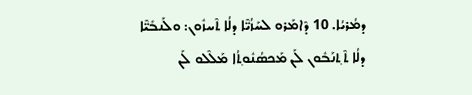ܕܡܳܪܝܳܐ. 10 ܕܶܐܡܰܪܘ ܠܚܰܙܳܝ̈ܶܐ ܕܠܳܐ ܬܶܚܙܽܘܢ: ܘܠܰܢܒܺܝ̈ܶܐ ܕܠܳܐ ܬܶܬ݂ܢܰܒܽܘܢ ܠܰܢ ܡܰܟܣܳܢܽܘܬ݂ܳܐ ܡܰܠܶܠܘ ܠܰܢ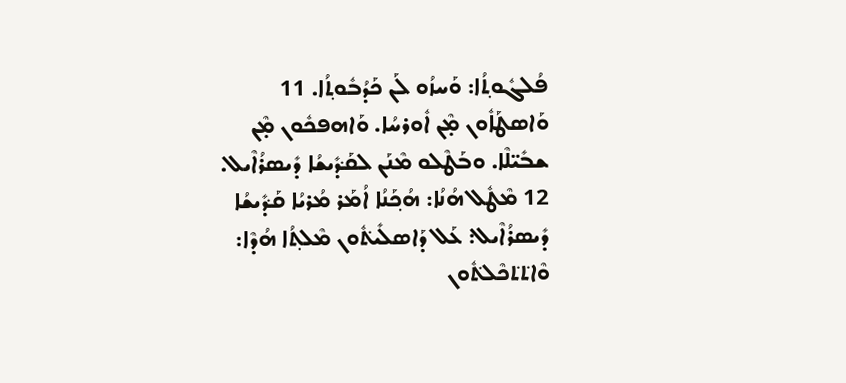ܦܳܠܓܽܘܬ݂ܳܐ: ܘܰܚܙܳܘ ܠܰܢ ܟܰܕܳܒܽܘܬ݂ܳܐ. 11 ܘܰܐܣܛܰܐܽܘܢ ܡ̣ܶܢ ܐܽܘܪܚܳܐ. ܘܰܐܗܦܟܽܘܢ ܡ̣ܶܢ ܫܒܺܝ̈ܠܶܐ. ܘܒܰܛܶܠܘ ܡܶܢܰܢ ܠܩܰܕ݁ܺܝܫܳܐ ܕܺܝܣܪܳܐܶܝܠ. 12 ܡܶܛܽܠ ܗܳܢܳܐ: ܗܳܟ݂ܰܢܳܐ ܐܳܡܰܪ ܡܳܪܝܳܐ ܩܰܕ݁ܺܝܫܳܐ ܕܺܝܣܪܳܐܶܝܠ: ܥܰܠ ܕܰܐܣܠܺܝܬ݁ܽܘܢ ܡܶܠܬ݂ܳܐ ܗܳܕܶܐ: ܘܶܐܬ݁ܬ݁ܟܶܠܬ݁ܽܘܢ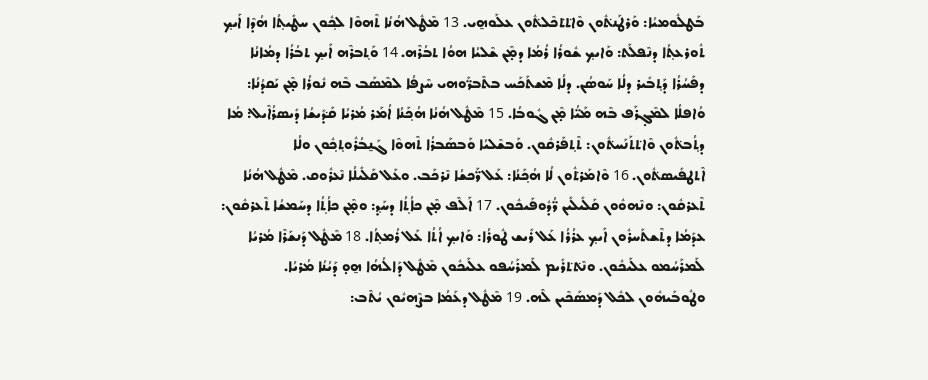ܒܰܛܠܽܘܡܝܳܐ: ܘܰܪܛܰܢܬ݁ܽܘܢ ܘܶܐܬ݁ܬ݁ܟܶܠܬ݁ܽܘܢ ܥܠܰܘܗ̱ܝ. 13 ܡܶܛܽܠ ܗܳܢܳܐ ܬܶܗܘܶܐ ܠܟ݂ܽܘܢ ܚܛܺܝܬ݂ܳܐ ܗܳܕܶܐ ܐܰܝܟ݂ ܬܽܘܪܥܬ݂ܳܐ ܕܢܶܦܠܰܬ: ܘܰܐܝܟ݂ ܫܽܘܪܳܐ ܪܳܡܳܐ ܕܡ̣ܶܢ ܫܶܠܝܳܐ ܗܘܳܐ ܬܒܳܪܶܗ. 14 ܘܰܬ݂ܒܪܶܗ ܐܰܝܟ݂ ܬܒܳܪܳܐ ܕܡܳܐܢܳܐ ܕܦܰܚܳܪܳܐ ܕܰܬ݂ܒܺܝܪ ܕܠܳܐ ܚܰܘܣܳܢ. ܕܠܳܐ ܡܶܫܬܰܟܰܚ ܒܬܶܒܖ̈ܰܘܗܝ ܚܶܨܦܳܐ ܠܡܶܣܰܒ ܒܶܗ ܢܽܘܪܳܐ ܡ̣ܶܢ ܝܰܩܕܳܢܳܐ: ܘܳܐܦܠܳܐ ܠܡܶܓ̣ܪܰܦ ܒܶܗ ܡܰܝ̈ܳܐ ܡ̣ܶܢ ܓܽܘܒܳܐ. 15 ܡܶܛܽܠ ܗܳܢܳܐ ܗܳܟ݂ܰܢܳܐ ܐܳܡܰܪ ܡܳܪܝܳܐ ܩܰܕ݁ܺܝܫܳܐ ܕܺܝܣܪܳܐܶܝܠ: ܡܳܐ ܕܬ݂ܳܒܬ݁ܽܘܢ ܘܶܐܬ݁ܬܰܢܰܚܬ݁ܽܘܢ: ܬܶܬ݂ܦܰܪܩܽܘܢ. ܘܰܒܫܶܠܝܳܐ ܘܰܒܣܰܒܪܳܐ ܬܶܗܘܶܐ ܓܰܢ̱ܒܳܪܽܘܬ݂ܟ݂ܽܘܢ ܘܠܳܐ ܐܶܬܛܦܺܝܣܬ݁ܽܘܢ. 16 ܘܶܐܡܰܪܬ݁ܽܘܢ ܠܳܐ ܗܳܟ݂ܰܢܳܐ: ܥܰܠ ܖ̈ܰܟܫܳܐ ܢܶܪܟܰܒ. ܘܥܰܠ ܩܰܠܺܝܠܳܐ ܢܶܥܪܽܘܩ. ܡܶܛܽܠ ܗܳܢܳܐ ܬܶܥܪܩܽܘܢ: ܘܢܶܗܘܽܘܢ ܩܰܠܺܝܠܺܝܢ ܖ̈ܳܕܽܘܦܰܝܟܽܘܢ. 17 ܐܰܠܶܦ ܡ̣ܶܢ ܟܐܳܬ݂ܳܐ ܕܚܰܕ݂: ܘܡ̣ܶܢ ܟܐܳܬ݂ܳܐ ܕܚܰܡܫܳܐ ܬܶܥܪܩܽܘܢ: ܥܕܰܡܳܐ ܕܬܶܫܬܰܚܪܽܘܢ ܐܰܝܟ݂ ܥܪܳܪܳܐ ܥܰܠ ܪܺܝܫ ܛܽܘܪܳܐ: ܘܰܐܝܟ݂ ܐܳܬܳܐ ܥܰܠ ܪܳܡܬ݂ܳܐ. 18 ܡܶܛܽܠ ܕܰܢܫܰܪܶܐ ܡܳܪܝܳܐ ܠܰܡܪܰܚܳܡܘ ܥܠܰܝܟܽܘܢ. ܘܢܶܬ݁ܬ݁ܪܺܝܡ ܠܰܡܪܰܚܳܦܘ ܥܠܰܝܟܽܘܢ ܡܶܛܽܠ ܕܰܐ‌ܠܳܗܳܐ ܗ̱ܘ̣ ܕܰܝܳܢܳܐ ܡܳܪܝܳܐ. ܘܛܽܘܒܰܝܗܽܘܢ ܠܟܽܠ ܕܰܡܣܰܟܶܝܢ ܠܶܗ. 19 ܡܶܛܽܠ ܕܥܰܡܳܐ ܒܨܶܗܝܽܘܢ ܝܳܬܶܒ: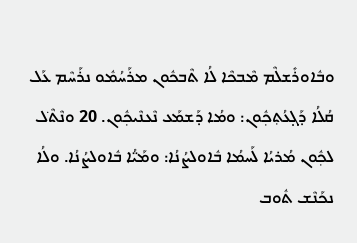ܘܒܽܐܘܪܺܫܠܶܡ ܡܶܒܟܶܐ ܠܳܐ ܬܶܒܟܽܘܢ ܡܪܰܚܳܡܽܘ ܢܪܰܚܶܡ ܥܰܠ ܩܳܠܳܐ ܕܰܓ̣ܥܳܬ݂ܟ݂ܽܘܢ: ܘܡܳܐ ܕܰܫܡܰܥ ܢܶܥܢܶܝܟ݂ܽܘܢ. 20 ܘܢܶܬ݁ܶܠ ܠܟ݂ܽܘܢ ܡܳܪܝܳܐ ܠܰܚܡܳܐ ܒܽܐܘܠܨܳܢܳܐ: ܘܡܰܝ̈ܳܐ ܒܽܐܘܠܨܳܢܳܐ. ܘܠܳܐ ܢܟܰܢܶܫ ܬܽܘܒ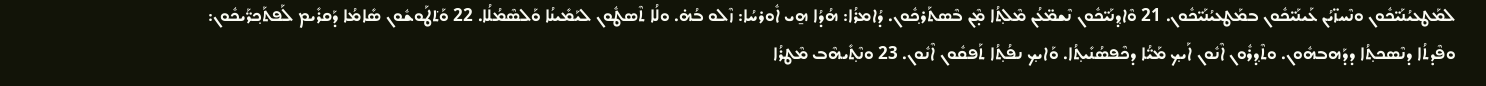ܠܡܰܛܥܝܳܢܰܝ̈ܟܽܘܢ ܘܢܶܚܙ̈ܝܳܢ ܥܰܝܢܰܝ̈ܟܽܘܢ ܒܡܰܛܥܝܳܢܰܝ̈ܟܽܘܢ. 21 ܘܶܐܕ݂ܢܰܝ̈ܟܽܘܢ ܢܶܫܡ̈ܥܳܢ ܡܶܠܬ݂ܳܐ ܡ̣ܶܢ ܒܶܣܬܰܪܟ݂ܽܘܢ. ܕܳܐܡܪܳܐ: ܗܳܕܳܐ ܗ̱ܝ ܐܽܘܪܚܳܐ: ܙܶܠܘ ܒܳܗ̇. ܘܠܳܐ ܬܶܣܛܽܘܢ ܠܝܰܡܺܝܢܳܐ ܘܰܠܣܶܡܳܠܳܐ. 22 ܘܰܬ݁ܛܰܘܫܽܘܢ ܣܺܐܡܳܐ ܕܰܩܪܺܝܡ ܠܰܦܬܰܟ݂ܖ̈ܰܝܟܽܘܢ: ܘܦܶܕܬܳܐ ܕܢܶܣܟܬ݂ܳܐ ܕܕܰܗܒܗܽܘܢ. ܘܬܶܕ݂ܪܽܘܢ ܐܶܢܽܘܢ ܐܰܝܟ݂ ܡܰܝ̈ܳܐ ܕܟܶܦܣܳܢܺܝܬ݂ܳܐ. ܘܰܐܝܟ݂ ܢܦܳܬ݂ܳܐ ܬܰܦܩܽܘܢ ܐܶܢܽܘܢ. 23 ܘܢܶܬ݂ܺܝܗܶܒ ܡܶܛܪܳܐ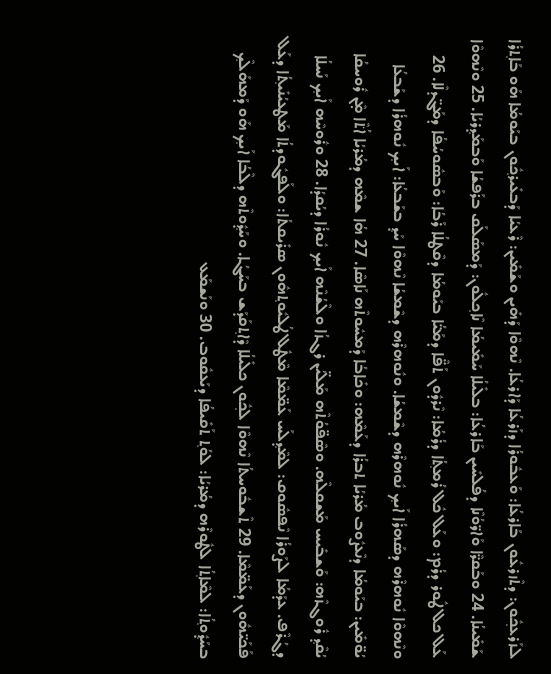ܠܙܰܪܥܟ݂ܽܘܢ: ܕܬܶܙܪܥܽܘܢ ܒܰܐܪܥܳܐ: ܘܰܥܒܽܘܪܳܐ ܕܙܰܪܥܳܐ ܕܰܐܪܥܳܐ. ܢܶܗܘܶܐ ܕܰܗܺܝܢ ܘܫܰܡܺܝܢ: ܪܶܥܝܳܐ ܕܰܒܥܺܝܪܟ݂ܽܘܢ ܒܝܰܘܡܳܐ ܗܰܘ ܒܰܐܬ݂ܪܳܐ ܫܰܡܺܝܢܳܐ. 24 ܘܒܰܩܖ̈ܶܐ ܘܰܐܖ̈ܘܳܢܶܐ ܕܦܳܠܚܺܝܢ ܒܰܐܪܥܳܐ: ܒܠܺܝܠܳܐ ܚܰܡܺܝܡܳܐ ܢܶܐܟ݂ܠܽܘܢ: ܕܰܡܣܰܠܰܩ ܒܪܰܦܫܳܐ ܘܰܒܡܰܕ݂ܪܝܳܐ. 25 ܘܢܶܗܘܶܐ ܥܰܠ ܟܠ ܛܽܘܪ ܕܪܳܡ: ܘܥܰܠ ܟܽܠ ܪܳܡܬ݂ܳܐ ܕܪܳܡܳܐ: ܢܶܪܕܽܘܢ ܬܰܦ̈ܶܐ ܕܡܰܝ̈ܳܐ ܒܝܰܘܡܳܐ ܕܩܶܛܠܳܐ ܪܰܒܳܐ: ܘܰܒܣܽܘܚܳܦܳܐ ܕܡܰܓ̈ܕܠܶܐ. 26 ܘܢܶܗܘܶܐ ܢܽܘܗܪܶܗ ܕܣܰܗܪܳܐ ܐܰܝܟ݂ ܢܽܘܗܪܶܗ ܕܫܶܡܫܳܐ. ܘܢܽܘܗܪܶܗ ܕܫܶܡܫܳܐ ܢܶܗܘܶܐ ܚܰܕ݂ ܒܫܰܒܥܳܐ: ܐܰܝܟ݂ ܢܽܘܗܪܳܐ ܕܫܰܒܥܳܐ ܝܳܘ̈ܡܺܝܢ: ܒܝܰܘܡܳܐ ܕܢܶܥܨܽܘܒ ܡܳܪܝܳܐ ܬܒܪܳܐ ܕܥܰܡܶܗ: ܘܟܺܐܒܳܐ ܕܰܡܚܽܘܬܶܗ ܢܰܐܣܶܐ. 27 ܗܳܐ ܫܡܶܗ ܕܡܳܪܝܳܐ ܐܳܬ݁ܶܐ ܡ̣ܶܢ ܪܽܘܚܩܳܐ ܝܳܩܶܕ݂ ܪܽܘܓܙܶܗ: ܘܰܫܒܺܝܚ ܡܰܫܩܠܶܗ. ܘܣܶܦ̈ܘܳܬܶܗ ܡܰܠ̈ܝܳܢ ܪܓܙܳܐ ܘܠܶܫܳܢܶܗ ܐܰܝܟ݂ ܢܽܘܪܳܐ ܕܝܳܩܕܳܐ. 28 ܘܪܽܘܚܶܗ ܐܰܝܟ݂ ܢܰܚܠܳܐ ܕܓܳܪܶܦ. ܥܕܰܡܳܐ ܠܨܰܘܪܳܐ ܢܶܦܣܽܘܩ: ܠܡܶܕ݂ܠܰܚ ܥܰܡ̈ܡܶܐ ܡܶܛܽܠ ܛܳܠܝܽܘܬ݂ܗܽܘܢ ܣܪܺܝܩܬܳܐ: ܘܠܰܦܓܽܘܕܬܳܐ ܡܰܛܥܝܳܢܺܝܬ݂ܳܐ ܕܥܰܠ ܦܰܟܰܝ̈ܗܽܘܢ ܕܥܰܡ̈ܡܶܐ. 29 ܬܶܫܒܽܘܚܬܳܐ ܢܶܗܘܶܐ ܠܟ݂ܽܘܢ ܟܠܺܝܠܳܐ ܕܶܐܬ݂ܩܰܕܰܫ ܒܚܰܓܳܐ. ܘܚܰܕ݂ܽܘܬܶܗ ܕܠܶܒܳܐ ܐܰܝܟ݂ ܗܰܘ ܕܰܡܗܰܠܶܟ݂ ܒܚܰܕ݂ܽܘܬ݂ܳܐ: ܠܡܶܐܬ݂ܳܐ ܠܛܽܘܪܶܗ ܕܡܳܪܝܳܐ: ܠܘܳܬ݂ ܬܰܩܺܝܦܳܐ ܕܝܰܥܩܽܘܒ. 30 ܘܢܰܫܡܰܥ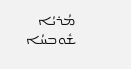ܡܳܪܝܳܐ ܫܽܘܒܚܳܐ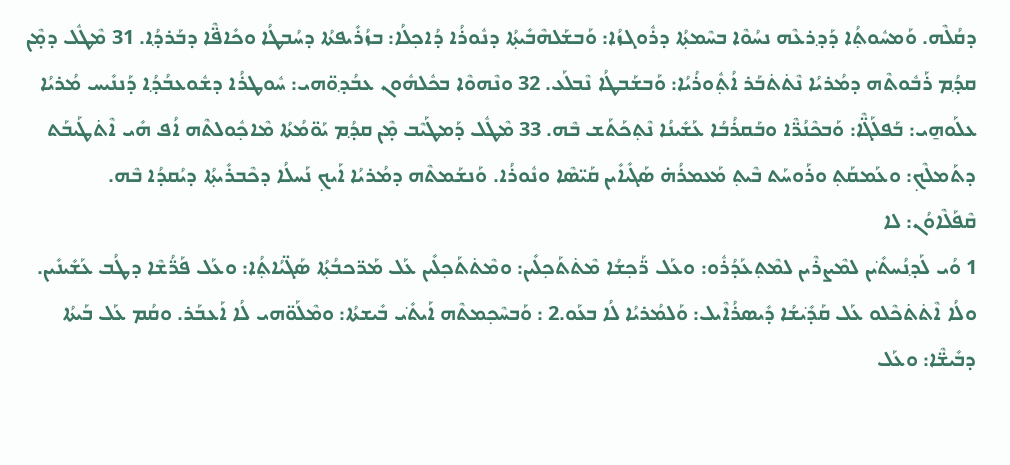ܕܩܳܠܶܗ. ܘܰܡܚܽܘܬ݂ܳܐ ܕܰܕ݂ܪܥܶܗ ܢܚܳܘܶܐ ܒܚܶܡܬ݂ܳܐ ܕܪܽܘܓܙܳܐ: ܘܰܒܫܰܠܗܶܒܺܝܬ݂ܳܐ ܕܢܽܘܪܳܐ ܕܳܐܟ݂ܠܳܐ: ܒܙܳܪܺܝܦܬܳܐ ܕܚܳܒܛܳܐ ܘܟܺܐܦ̈ܶܐ ܕܒܰܪܕ݂ܳܐ. 31 ܡܶܛܽܠ ܕܡ̣ܶܢ ܩܕ݂ܳܡ ܪܰܒܽܘܬܶܗ ܕܡܳܪܝܳܐ ܢܶܬ݁ܬ݁ܒܰܪ ܐܳܬ݂ܽܘܪܳܝܳܐ: ܘܰܒܫܰܒܛܳܐ ܢܶܒܠܰܥ. 32 ܘܢܶܗܘܶܐ ܒܟܽܠܗܽܘܢ ܥܒܳܕ݂ܘ̈ܗܝ: ܚܽܘܛܪܳܐ ܕܫܽܘܥܒܳܕ݂ܳܐ ܕܰܢܢܺܝܚ ܡܳܪܝܳܐ ܥܠܰܘܗ̱ܝ: ܒܰܦܠܰܓ̈ܶܐ: ܘܰܒܟܶܢܳܖ̈ܶܐ ܘܒܰܩܪܳܒܳܐ ܥܰܫܺܝܢܳܐ ܢܶܬ݂ܟܰܬܰܫ ܒܶܗ. 33 ܡܶܛܽܠ ܕܰܡܛܰܝܶܒ ܡ̣ܶܢ ܩܕ݂ܳܡ ܝܰܘ̈ܡܳܬܳܐ ܡܶܐܟ݂ܽܘܠܬܶܗ ܐܳܦ ܗܺܝ ܐܶܬ݁ܛܰܝܒܰܬ ܕܬܰܡܠܶܟ݂: ܘܥܰܡܩܰܬ݂ ܘܪܰܘܚܰܬ ܒܶܝܬ݂ ܡܰܥܡܪܳܗ̇ ܣܰܓܺܝܐܺܝܢ ܩܰܝ̈ܣܶܐ ܘܢܽܘܪܳܐ. ܘܰܢܫܰܡܬܶܗ ܕܡܳܪܝܳܐ ܐܰܝܟ݂ ܢܰܚܠܳܐ ܕܟܶܒܪܺܝܬ݂ܳܐ ܕܝܳܩܕܳܐ ܒܶܗ.
ܩܶܦܰܠܶܐܘܳܢ: ܠܐ
1 ܘܳܝ ܠܰܕ݂ܢܳܚܬ݁ܺܝܢ ܠܡܶܨܪܶܝܢ ܠܡܶܬ݂ܥܰܕܳܪܽܘ: ܘܥܰܠ ܖ̈ܰܟ݂ܫܳܐ ܡܶܬ݁ܬܰܟ݂ܠܺܝܢ: ܘܡܶܬ݁ܬܰܟ݂ܠܺܝܢ ܥܰܠ ܡܰܖ̈ܟܒܳܬ݂ܳܐ ܣܰܓ̈ܝܳܐܬ݂ܳܐ: ܘܥܰܠ ܦܰܖ̈ܳܫܶܐ ܕܛܳܒ ܥܰܫܺܝܢܺܝܢ. ܘܠܳܐ ܐܶܬ݁ܬ݁ܟܶܠܘ ܥܰܠ ܩܰܕ݁ܺܝܫܳܐ ܕܺܝܣܪܳܐܶܝܠ: ܘܰܠܡܳܪܝܳܐ ܠܳܐ ܒܥܰܘ.2 : ܘܰܒܚܶܟ݂ܡܬܶܗ ܐܰܝܬ݁ܺܝ ܒܺܝܫܬܳܐ: ܘܡܶܠܰܘ̈ܗܝ ܠܳܐ ܐܰܥܒܰܪ. ܘܩܳܡ ܥܰܠ ܒܰܝܬܳܐ ܕܒܺܝܫ̈ܶܐ: ܘܥܰܠ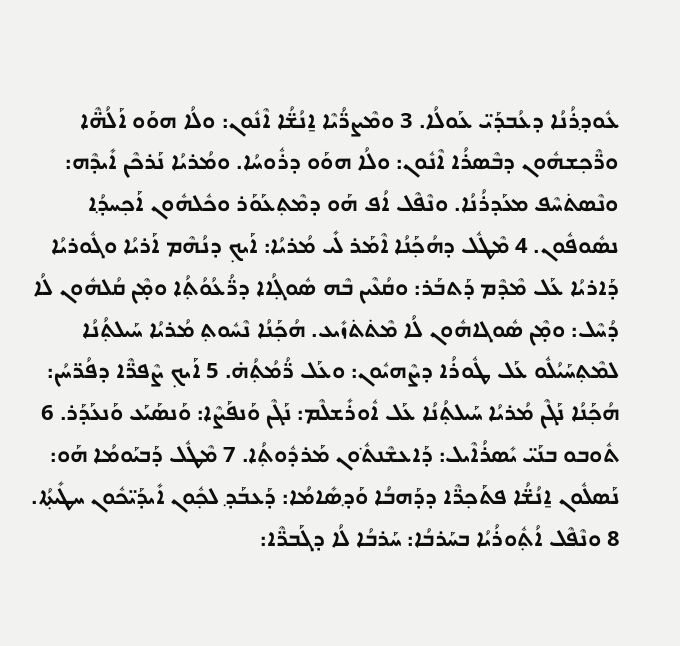ܥܽܘܕ݂ܪܳܢܳܐ ܕܥܳܒܕܰܝ̈ ܥܰܘܠܳܐ. 3 ܘܡܶܨܖ̈ܳܝܶܐ ܐ̱ܢܳܫ̈ܳܐ ܐܶܢܽܘܢ: ܘܠܳܐ ܗܘܰܘ ܐܰܠܳܗ̈ܶܐ ܘܖ̈ܶܟ݂ܫܗܽܘܢ ܕܒܶܣܪܳܐ ܐܶܢܽܘܢ: ܘܠܳܐ ܗܘܰܘ ܕܪܽܘܚܳܐ. ܘܡܳܪܝܳܐ ܢܰܪܟܶܢ ܐܺܝܕܶܗ: ܘܢܶܣܬ݁ܚܶܦ ܡܥܰܕܪܳܢܳܐ. ܘܢܶܦܶܠ ܐܳܦ ܗܰܘ ܕܡܶܬ݂ܥܰܘܰܪ ܘܟܽܠܗܽܘܢ ܐܰܟ݂ܚܕ݂ܳܐ ܢܣܽܘܦܽܘܢ. 4 ܡܶܛܽܠ ܕܗܳܟ݂ܰܢܳܐ ܐܶܡܰܪ ܠܺܝ ܡܳܪܝܳܐ: ܐܰܝܟ݂ ܕܢܳܗܶܡ ܐܰܪܝܳܐ ܘܓܽܘܪܝܳܐ ܕܰܐܪܝܳܐ ܥܰܠ ܡܶܕܶܡ ܕܰܬܒܰܪ: ܘܩܳܥܶܝܢ ܒܶܗ ܣܽܘܓ݂ܳܐܐ ܕܖ̈ܳܥܳܘܳܬ݂ܳܐ ܘܡ̣ܶܢ ܩܳܠܗܽܘܢ ܠܳܐ ܕܳܚܶܠ: ܘܡ̣ܶܢ ܣܽܘܓܐܗܽܘܢ ܠܳܐ ܡܶܬ݁ܬ݁ܙܺܝܥ. ܗܳܟ݂ܰܢܳܐ ܢܶܚܽܘܬ݂ ܡܳܪܝܳܐ ܚܰܝܠܬ݂ܳܢܳܐ ܠܡܶܬ݂ܚܰܝܳܠܽܘ ܥܰܠ ܛܽܘܪܳܐ ܕܨܶܗܝܽܘܢ: ܘܥܰܠ ܖ̈ܳܡܳܬ݂ܳܗ̇. 5 ܐܰܝܟ݂ ܨܶܦܖ̈ܶܐ ܕܦܳܖ̈ܚܳܢ: ܗܳܟ݂ܰܢܳܐ ܢܰܓܶܢ ܡܳܪܝܳܐ ܚܰܝܠܬ݂ܳܢܳܐ ܥܰܠ ܐܽܘܪܺܫܠܶܡ: ܢܰܓܶܢ ܘܰܢܦܰܨܶܐ: ܘܰܢܣܰܝܰܥ ܘܰܢܥܰܕܰܪ. 6 ܬܽܘܒܘ ܒܢܰܝ̈ ܝܺܣܪܳܐܶܝܠ: ܕܰܐܥܫܶܢܬ݁ܽܘܢ ܡܰܪܕܽܘܬ݂ܳܐ. 7 ܡܶܛܽܠ ܕܰܒܝܰܘܡܳܐ ܗܰܘ: ܢܰܣܠܽܘܢ ܐ̱ܢܳܫ̈ܳܐ ܦܬܰܟ݂ܖ̈ܶܐ ܕܕܰܗܒܳܐ ܘܰܕ݂ܣܺܐܡܳܐ: ܕܰܥܒܰܕ݂ ܠܟ݂ܽܘܢ ܐܺܝܕܰܝ̈ܟܽܘܢ ܚܛܺܝܬ݂ܳܐ. 8 ܘܢܶܦܶܠ ܐܳܬ݂ܽܘܪܳܝܳܐ ܒܚܰܪܒܳܐ: ܚܰܪܒܳܐ ܠܳܐ ܕܓܰܒܖ̈ܶܐ: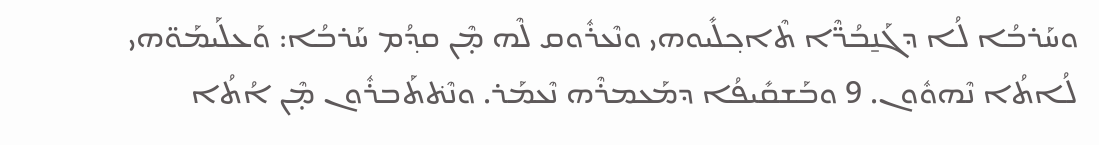ܘܚܰܪܒܳܐ ܠܳܐ ܕܓܰܢ̱ܒܳܖ̈ܶܐ ܬܶܐܟ݂ܠܺܝܘܗܝ ܘܢܶܥܪܽܘܩ ܠܶܗ ܡ̣ܶܢ ܩܕ݂ܳܡ ܚܰܪܒܳܐ: ܘܰܥܠܰܝܡܰܘ̈ܗܝ ܠܳܐܬܳܐ ܢܶܗܘܽܘܢ. 9 ܘܒܰܫܩܺܝܦܳܐ ܕܡܰܥܡܪܶܗ ܢܶܥܡܰܪ. ܘܢܶܬ݁ܬܰܒܪܽܘܢ ܡ̣ܶܢ ܐܳܬܳܐ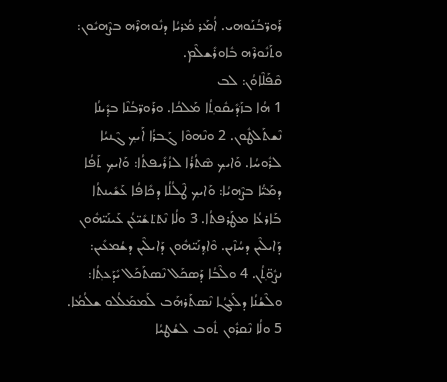ܪܰܘܖ̈ܒܳܢܰܘܗܝ. ܐܳܡܰܪ ܡܳܪܝܳܐ ܕܢܽܘܗܪܶܗ ܒܨܶܗܝܽܘܢ: ܘܬܰܢܽܘܪܶܗ ܒܽܐܘܪܺܫܠܶܡ.
ܩܶܦܰܠܶܐܘܳܢ: ܠܒ
1 ܗܳܐ ܒܙܰܕ݁ܺܝܩܽܘܬ݂ܳܐ ܡܰܠܟܳܐ. ܘܪܰܘܖ̈ܒܳܢܶܐ ܒܕ݂ܺܝܢܳܐ ܢܶܫܬܰܠܛܽܘܢ. 2 ܘܢܶܗܘܶܐ ܓܰܒܪܳܐ ܐܰܝܟ݂ ܓܶܢܝܳܐ ܠܪܽܘܚܳܐ. ܘܰܐܝܟ݂ ܣܶܬܳܪܳܐ ܠܙܳܪܺܝܦܬܳܐ: ܘܰܐܝܟ݂ ܬܰܦܳܐ ܕܡܰܝ̈ܳܐ ܒܨܶܗܝܳܐ: ܘܰܐܝܟ݂ ܛܶܠܳܠܳܐ ܕܟܺܐܦܳܐ ܥܰܫܺܝܢܬܳܐ ܒܰܐܪܥܳܐ ܡܛܰܪܦܬܳܐ. 3 ܘܠܳܐ ܢܶܬ݁ܬ݁ܫܺܝ̈ܥܳܢ ܥܰܝܢܰܝ̈ܗܽܘܢ ܕܰܐܝܠܶܝܢ ܕܚܳܙܶܝܢ. ܘܶܐܕ݂ܢܰܝ̈ܗܽܘܢ ܕܰܐܝܠܶܝܢ ܕܫܳܡܥܺܝܢ: ܢܨܽܘ̈ܬ݂ܳܢ. 4 ܘܠܶܒܳܐ ܕܰܣܟܰܠ ܢܶܣܬܰܟܰܠ ܝܺܕܰܥܬ݂ܳܐ: ܘܠܶܫܳܢܳܐ ܕܠܰܥܓܳܐ ܢܶܣܬܰܪܗܰܒ ܠܰܡܡܰܠܳܠܘ ܫܠܳܡܳܐ. 5 ܘܠܳܐ ܢܶܩܪܽܘܢ ܬܽܘܒ ܠܫܳܛܝܳܐ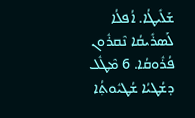ܫܰܠܺܝܛܳܐ. ܐܳܦܠܳܐ ܠܰܣܪܺܝܩܳܐ ܢܶܩܪܽܘܢ ܦܳܪܽܘܩܳܐ. 6 ܡܶܛܽܠ ܕܫܳܛܝܳܐ ܫܳܛܝܽܘܬ݂ܳܐ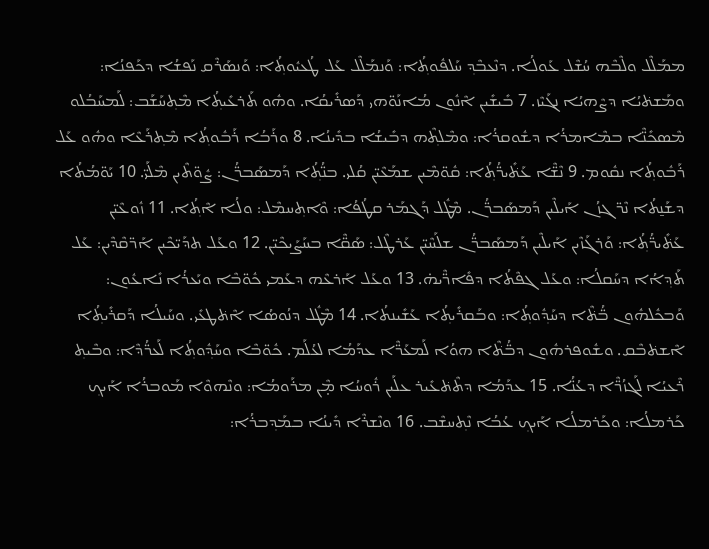ܡܡܰܠܶܠ ܘܠܶܒܶܗ ܚܳܫܶܠ ܥܰܘܠܳܐ. ܕܢܶܥܒܶܕ݂ ܚܰܠܦܽܘܬ݂ܳܐ: ܘܰܢܡܰܠܶܠ ܥܰܠ ܛܳܥܝܽܘܬ݂ܳܐ: ܘܰܢܣܰܪܶܩ ܢܰܦܫܳܐ ܕܟܰܦܢܳܐ: ܘܡܰܫܬ݁ܝܳܐ ܕܨܶܗܝܳܐ ܢܓܰܝܶܙ. 7 ܒܺܝܫܺܝܢ ܐܶܢܽܘܢ ܡܳܐܢܰܘ̈ܗܝ ܕܰܣܪܺܝܩܳܐ. ܘܗܽܘ ܬܰܪܥܺܝܬ݂ܳܐ ܡܶܬ݂ܚܰܫܰܒ: ܠܰܡܚܰܒܳܠܘ ܡܶܣܟܺܢ̈ܶܐ ܒܡܶܐܡܪܳܐ ܕܫܽܘܩܪܳܐ: ܘܡܶܠܬ݂ܶܗ ܕܒܺܝܫܳܐ ܒܕܺܝܢܳܐ. 8 ܘܪܰܒܳܐ ܪܰܒܽܘܬ݂ܳܐ ܡܶܬ݂ܪܰܥܶܐ ܘܗܽܘ ܥܰܠ ܪܰܒܽܘܬ݂ܳܐ ܢܩܽܘܡ. 9 ܢܶܫ̈ܶܐ ܥܰܬ݁ܺܝܖ̈ܳܬ݂ܳܐ: ܩܽܘ̈ܡܶܝܢ ܫܡܰܥܶܝ̈ܢ ܩܳܠܝ. ܒܢ̈ܳܬ݂ܳܐ ܕܰܡܣܰܒܖ̈ܳܢ: ܨܽܘ̈ܬܶܝܢ ܡܶܠܰܝ̈. 10 ܝܰܘ̈ܡܳܬܳܐ ܕܫܰܢ̱ܬܳܐ ܢܶܖ̈ܓܙܳܢ ܐܰܝܠܶܝܢ ܕܰܡܣܰܒܖ̈ܳܢ. ܡܶܛܽܠ ܕܰܓܡܰܪ ܩܛܳܦܳܐ: ܘܶܐܬ݂ܚܡܶܠ: ܘܠܳܐ ܐܶܬ݂ܳܐ. 11 ܙܽܘܥܶܝ̈ܢ ܥܰܬ݁ܺܝܖ̈ܳܬ݂ܳܐ: ܘܰܪܓܰܙܶܝܢ ܐܰܝܠܶܝܢ ܕܰܡܣܰܒܖ̈ܳܢ ܫܠܰܚܶܝ̈ܢ ܥܰܪܛܶܠ: ܣܰܩ̈ܶܐ ܒܚܰܨܰܝܟܶܝ̈ܢ. 12 ܘܥܰܠ ܬܕܰܝ̈ܟܶܝܢ ܐܰܖ̈ܩܶܕܶܝܢ: ܥܰܠ ܬܰܕ݂ܐܳܐ ܕܚܰܩܠܳܐ: ܘܥܰܠ ܓܦܶܬܳܐ ܕܦܺܐܖ̈ܶܝܗ̇. 13 ܘܥܰܠ ܐܰܪܥܶܗ ܕܥܰܡܝ ܟܽܘ̈ܒܶܐ ܘܝܰܥܪܳܐ ܢܺܐܥܽܘܢ: ܘܰܒܟܽܠܗܽܘܢ ܒ̈ܳܬ݁ܶܐ ܕܚܰܕ݂ܽܘܬ݂ܳܐ: ܘܒܰܩܪܺܝܬ݂ܳܐ ܥܰܫܺܝܢܬܳܐ. 14 ܡܶܛܽܠ ܕܢܳܘܣܳܐ ܐܶܬ݁ܛܥܺܝ. ܘܚܰܝܠܳܐ ܕܰܩܪܺܝܬ݂ܳܐ ܐܶܫܬ݁ܒܶܩ. ܘܫܽܘܦܪܗܽܘܢ ܕܒ̈ܳܬ݁ܶܐ ܗܘܳܐ ܠܰܡܥܰܖ̈ܶܐ ܥܕܰܡܳܐ ܠܥܳܠܰܡ. ܟܽܘ̈ܒܶܐ ܘܚܰܕ݂ܽܘܬ݂ܳܐ ܠܰܥܖ̈ܳܕܶܐ: ܘܒܶܝܬ݂ ܪܶܥܝܳܐ ܠܰܓܙܳܖ̈ܶܐ ܕܥܳܢ̈ܳܐ. 15 ܥܕܰܡܳܐ ܕܬܶܬ݁ܥܺܝܪ ܥܠܰܝܢ ܪܽܘܚܳܐ ܡ̣ܶܢ ܡܪܰܘܡܳܐ: ܘܢܶܗܘܶܐ ܡܰܘܒܪܳܐ ܐܰܝܟ݂ ܟܰܪܡܠܳܐ: ܘܟܰܪܡܠܳܐ ܐܰܝܟ݂ ܥܳܒܳܐ ܢܶܬ݂ܚܫܶܒ. 16 ܘܢܶܫܪܶܐ ܕܺܝܢܳܐ ܒܡܰܕ݂ܒܪܳܐ: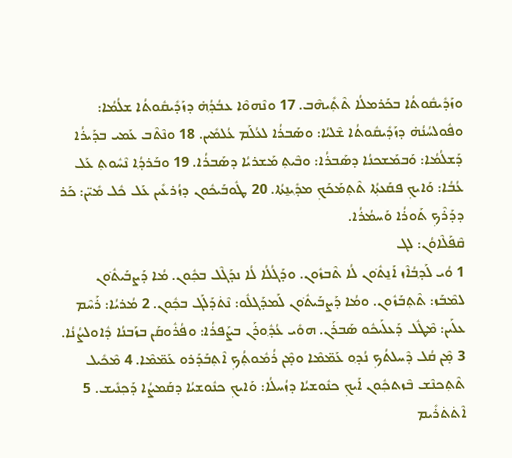ܘܙܰܕܺܝܩܽܘܬܳܐ ܒܟܰܪܡܠܳܐ ܬܶܬ݂ܺܝܗܶܒ. 17 ܘܢܶܗܘܶܐ ܥܒܳܕ݂ܳܗ̇ ܕܙܰܕܺܝܩܽܘܬܳܐ ܫܠܳܡܳܐ: ܘܦܽܘܠܚܳܢܳܗ̇ ܕܙܰܕܺܝܩܽܘܬܳܐ ܫܶܠܝܳܐ: ܘܣܰܒܪܳܐ ܠܥܳܠܰܡ ܥܳܠܡܺܝܢ. 18 ܘܢܶܬܶܒ ܥܰܡܝ ܒܕܰܝܪܳܐ ܕܰܫܠܳܡܳܐ: ܘܰܒܡܰܫܟܢܳܐ ܕܣܰܒܪܳܐ: ܘܒܶܝܬ݂ ܡܰܫܪܝܳܐ ܕܣܰܒܪܳܐ. 19 ܘܒܰܪܕ݂ܳܐ ܢܶܚܽܘܬ݂ ܥܰܠ ܥܳܒܳܐ: ܘܰܐܝܟ݂ ܦܩܰܥܬ݂ܳܐ ܬܶܬ݂ܡܰܟܰܟ݂ ܡܕ݂ܺܝܢ̱ܬܳܐ. 20 ܛܽܘܒܰܝܟܽܘܢ ܕܙܳܪܥܺܝܢ ܥܰܠ ܟܽܠ ܡܺܝ̈ܢ: ܟܰܪ ܕܕܰܪܶܟ݂ ܬܰܘܪܳܐ ܘܰܚܡܳܪܳܐ.
ܩܶܦܰܠܶܐܘܳܢ: ܠܓ
1 ܘܳܝ ܠܰܕ݂ܒܳܐܶܙ ܐܰܢ̱ܬ݁ܽܘܢ ܠܳܐ ܬܶܒܙܽܘܢ. ܘܕܰܓܳܠܳܐ ܠܳܐ ܢܕܰܓܶܠ ܒܟ݂ܽܘܢ. ܡܳܐ ܕܰܨܒܰܝܬ݁ܽܘܢ ܠܡܶܒܰܙ: ܬܶܬ݂ܒܰܙܽܘܢ. ܘܡܳܐ ܕܰܨܒܰܝܬ݁ܽܘܢ ܠܰܡܕܰܓܠܽܘ: ܢܶܬ݁ܕܰܠܰܓ ܒܟ݂ܽܘܢ. 2 ܡܳܪܝܳܐ: ܪܰܚܶܡ ܥܠܰܝܢ: ܡܶܛܽܠ ܕܰܥܠܰܝܟܽܘ ܣܰܒܪܰܢ. ܗܘܺܝ ܥܳܕ݂ܽܘܪܰܢ ܒܨܰܦܪܳܐ: ܘܦܳܪܽܘܩܰܢ ܒܙܰܒܢܳܐ ܕܽܐܘܠܨܳܢܳܐ. 3 ܡ̣ܶܢ ܩܳܠ ܕܶܚܠܬܳܟ݂ ܢܳܕ݂ܘ ܥܰܡ̈ܡܶܐ ܘܡ̣ܶܢ ܪܳܡܽܘܬ݂ܳܟ݂ ܐܶܬ݂ܒܰܕܰܪܘ ܥܰܡ̈ܡܶܐ. 4 ܡܶܟܺܝܠ ܬܶܬ݂ܟܢܶܫ ܒܶܙܬܟ݂ܽܘܢ ܐܰܝܟ݂ ܟܢܽܘܫܝܳܐ ܕܙܳܚܠܳܐ: ܘܰܐܝܟ݂ ܟܢܽܘܫܝܳܐ ܕܩܰܡܨܳܐ ܕܰܟ݂ܢܺܝܫ. 5 ܐܶܬ݁ܬ݁ܪܺܝܡ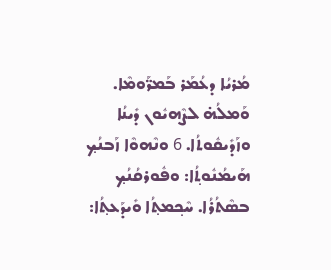ܡܳܪܝܳܐ ܕܥܳܡܰܪ ܒܰܡܖ̈ܰܘܡܶܐ. ܘܰܡܠܳܗ̇ ܠܨܶܗܝܽܘܢ ܕܺܝܢܳܐ ܘܙܰܕܺܝܩܽܘܬܳܐ. 6 ܘܢܶܗܘܶܐ ܙܰܒܢܳܟ݂ ܗܰܝܡܳܢܽܘܬ݂ܳܐ: ܘܦܽܘܪܩܳܢܳܟ݂ ܒܣܶܬܳܪܳܐ. ܚܶܟ݂ܡܬ݂ܳܐ ܘܺܝܕܰܥܬ݂ܳܐ: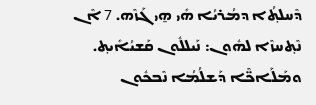ܕܶܚܠܬ݂ܳܐ ܕܡܳܪܝܳܐ ܗܺܝ ܗ̱ܝ ܓܰܙܶܗ. 7 ܐܶܢ ܢܶܬ݂ܚܙܶܐ ܠܗܽܘܢ: ܢܰܝܠܠܽܘܢ ܩܰܫܝܳܐܺܝܬ݂. ܘܡܰܠܰܐܟ̈ܶܐ ܕܰܫܠܳܡܳܐ ܢܶܒܟܽܘܢ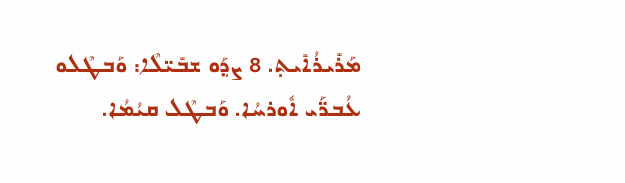ܡܰܪܺܝܪܳܐܺܝܬ݂. 8 ܨܕ݂ܰܘ ܫܒܺܝ̈ܠܶܐ: ܘܰܒܛܶܠܘ ܥܳܒܖ̈ܰܝ ܐܽܘܪܚܳܐ. ܘܰܒܛܶܠ ܩܝܳܡܳܐ.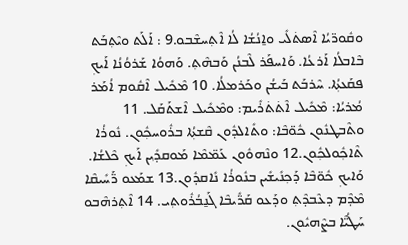ܘܩܽܘܖ̈ܝܳܐ ܐܶܣܬ݁ܠܺܝ ܘܐ̱ܢܳܫܳܐ ܠܳܐ ܐܶܬ݂ܚܫܶܒܘ.9 : ܐܰܠܰܬ ܘܝܶܬ݂ܒܰܬ ܒܶܐܒܠܳܐ ܐܰܪܥܳܐ. ܘܰܐܚܦܰܪ ܠܶܒܢܳܢ ܘܰܒܗܶܬ݂. ܘܰܗܘܳܐ ܫܰܪܘܳܢܳܐ ܐܰܝܟ݂ ܦܩܰܥܬ݂ܳܐ. ܚܶܪܒܰܬ ܒܰܝܫܳܢ ܘܟܰܪܡܠܳܐ. 10 ܡܶܟܺܝܠ ܐܶܩܽܘܡ ܐܳܡܰܪ ܡܳܪܝܳܐ: ܡܶܟܺܝܠ ܐܶܬ݁ܬ݁ܪܺܝܡ: ܘܡܶܟܺܝܠ ܐܶܫܬܰܩܰܠ. 11 ܘܬܶܒܛܢܽܘܢ ܟܽܘ̈ܒܶܐ: ܘܬܺܐܠܕܽܘܢ ܩܶܫܬ݂ܳܐ ܒܪܽܘܚܟ݂ܽܘܢ. ܢܽܘܪܳܐ ܬܶܐܟ݂ܽܘܠܟ݂ܽܘܢ.12 ܘܢܶܗܘܽܘܢ ܥܰܡ̈ܡܶܐ ܡܰܘܩܕ݂ܺܝܢ ܐܰܝܟ݂ ܟܶܠܫܳܐ. ܘܰܐܝܟ݂ ܟܽܘ̈ܒܶܐ ܕܰܟ݂ܢܺܝܫܺܝܢ ܒܢܽܘܪܳܐ ܢܺܐܩܕܽܘܢ.13 ܫܡܰܥܘ ܖ̈ܰܚܺܝܩܶܐ ܡܶܕܶܡ ܕܥܶܒܕܶܬ݂ ܘܕܰܥܘ ܩܰܖ̈ܺܝܒܶܐ ܓܰܢ̱ܒܳܪܽܘܬ݂ܝ. 14 ܐܶܬ݂ܪܗܶܒܘ ܚܰܛܳܝ̈ܶܐ ܒܨܶܗܝܽܘܢ.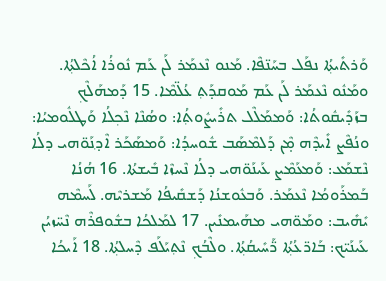ܘܰܪܬܺܝܬ݂ܳܐ ܢܦܰܠ ܒܚܰܢ̈ܦܶܐ. ܡܰܢܘ ܢܶܥܡܰܪ ܠܰܢ ܥܰܡ ܢܽܘܪܳܐ ܐܳܟܶܠܬ݂ܳܐ. ܘܡܰܢܽܘ ܢܶܥܡܰܪ ܠܰܢ ܥܰܡ ܡܰܘܩܕܰܬ݂ ܥܳܠ̈ܡܶܐ. 15 ܕܰܡܗܰܠܶܟ݂ ܒܙܰܕܺܝܩܽܘܬܳܐ: ܘܰܡܡܰܠܶܠ ܬܪܺܝܨܽܘܬ݂ܳܐ: ܘܣܳܢܶܐ ܢܶܟ݂ܠܳܐ ܘܰܛܠܽܘܡܝܳܐ: ܘܢܳܦܶܨ ܐܺܝܕܶܗ ܡ̣ܶܢ ܕܰܠܡܶܣܰܒ ܫܽܘܚܕܳܐ: ܘܰܡܣܰܟܰܪ ܐܶܕ݂ܢܰܘ̈ܗܝ ܕܠܳܐ ܢܶܫܡܰܥ: ܘܰܡܥܰܡܶܨ ܥܰܝܢܰܘ̈ܗܝ ܕܠܳܐ ܢܶܚܙܶܐ ܒܺܝܫܬܳܐ. 16 ܗܳܢܳܐ ܒܰܡܪܰܘܡܳܐ ܢܶܥܡܰܪ. ܘܰܒܥܽܘܫܢܳܐ ܕܰܫܩܺܝܦܳܐ ܡܰܫܪܝܶܗ. ܠܰܚܡܶܗ ܝܺܗܺܝܒ: ܘܡܰܘ̈ܗܝ ܡܗܰܝܡܢܺܝܢ. 17 ܠܡܰܠܟܳܐ ܒܫܽܘܦܪܶܗ ܢܶܚ̈ܙܝܳܢ ܥܰܝܢܰܝ̈ܟ: ܒܰܐܖ̈ܥܳܬ݂ܳܐ ܖ̈ܰܚܺܝܩܳܬ݂ܳܐ. ܘܠܶܒܳܟ݂ ܢܶܬ݂ܝܰܠܰܦ ܕܶܚܠܬ݂ܳܐ. 18 ܐܰܝܟܳܐ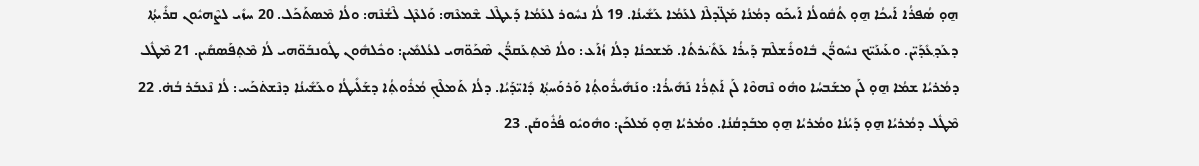ܗ̱ܘ̣ ܣܳܦܪܳܐ ܐܰܝܟܳܐ ܗ̱ܘ̣ ܬܳܩܽܘܠܳܐ ܐܰܝܟܰܘ ܕܡܳܢܳܐ ܡܰܓ̈ܕܠܶܐ ܠܥܰܡܳܐ ܥܰܫܺܝܢܳܐ. 19 ܠܳܐ ܢܚܽܘܪ ܠܥܰܡܳܐ ܕܰܥܛܶܠ ܫܶܡܥܶܗ: ܘܰܠܥܶܓ ܠܶܫܳܢܶܗ: ܘܠܳܐ ܡܶܣܬܰܟܰܠ. 20 ܚܙܺܝ ܠܨܶܗܝܽܘܢ ܩܪܺܝܬ݂ܳܐ ܕܥܰܕ݂ܥܺܕܰܝ̈ܢ. ܘܥܰܝܢܰܝ̈ܟ ܢܚܽܘܖ̈ܳܢ ܒܽܐܘܪܺܫܠܶܡ ܕܰܝܪܳܐ ܥܰܬ݁ܺܝܪܬܳܐ. ܡܰܫܟܢܳܐ ܕܠܳܐ ܙܳܐܰܥ: ܘܠܳܐ ܡܶܬ݂ܥܰܩܖ̈ܳܢ ܣܶܟܰܘ̈ܗܝ ܠܥܳܠܡܺܝܢ: ܘܟܽܠܗܽܘܢ ܛܽܘܢܒܰܘ̈ܗܝ ܠܳܐ ܡܶܬ݂ܦܰܣܩܺܝܢ. 21 ܡܶܛܽܠ ܕܡܳܪܝܳܐ ܫܡܳܐ ܗ̱ܘ̣ ܠܰܢ ܡܫܰܒܚܳܐ ܘܗܽܘ ܢܶܗܘܶܐ ܠܰܢ ܐܰܬ݂ܪܳܐ ܢܰܗܺܝܪܳܐ: ܘܢܰܗܺܝܪܽܘܬ݂ܳܐ ܘܰܪܘܰܚܬ݂ܳܐ ܕܺܐܝ̈ܕܰܝܳܐ. ܕܠܳܐ ܬܰܡܠܶܟ݂ ܡܳܪܽܘܬ݂ܳܐ ܕܫܰܠܺܝܛܳܐ ܘܥܰܫܺܝܢܳܐ ܕܢܶܫܬ݁ܟܰܚ: ܠܳܐ ܢܶܥܒܰܪ ܒܳܗ̇. 22 ܡܶܛܽܠ ܕܡܳܪܝܳܐ ܗ̱ܘ̣ ܕܰܝܳܢܳܐ ܘܡܳܪܝܳܐ ܗ̱ܘ̣ ܡܒܰܕܩܳܢܳܐ. ܘܡܳܪܝܳܐ ܗ̱ܘ̣ ܡܰܠܟܰܢ: ܘܗܽܘܝܽܘ ܦܳܪܽܘܩܰܢ. 23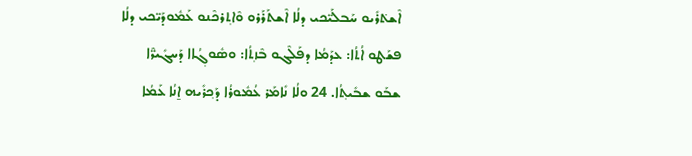ܐܶܫܬ݁ܪܺܝܘ ܚܰܒܠܰܝ̈ܟܝ ܕܠܳܐ ܐܶܫܬܰܪܰܪܘ ܘܶܐܬ݂ܪܟܶܢܘ ܥܰܡܽܘܕܰܝ̈ܟܝ ܕܠܳܐ ܦܫܰܛܘ ܐܳܬܳܐ: ܥܕܰܡܳܐ ܕܦܰܠܶܓܘ ܒܶܙܬ݂ܳܐ: ܘܣܽܘܓ݂ܳܐܐ ܕܰܚܓܺܝܖ̈ܶܐ ܫܒܰܘ ܫܒܺܝܬ݂ܳܐ. 24 ܘܠܳܐ ܢܺܐܡܰܪ ܥܳܡܽܘܪܳܐ ܕܰܟ݂ܪܺܝܗ ܐ̱ܢܳܐ ܥܰܡܳܐ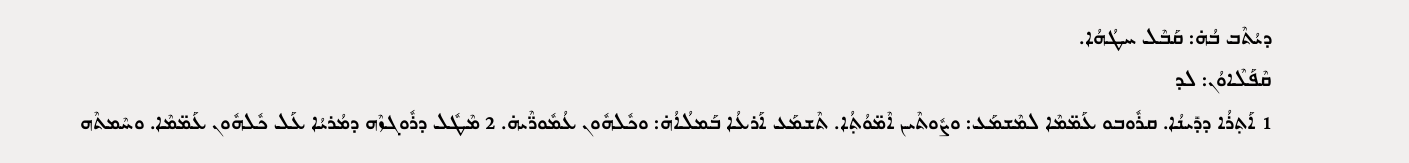ܕܝܳܬܶܒ ܒܳܗ̇: ܩܰܒܶܠ ܚܛܳܗܳܐ.
ܩܶܦܰܠܶܐܘܳܢ: ܠܕ
1 ܐܰܬ݂ܪܳܐ ܕܕܺܝܢܳܐ. ܩܪܽܘܒܘ ܥܰܡ̈ܡܶܐ ܠܡܶܫܡܰܥ: ܘܨܽܘܬܶܝܢ ܐܶܡ̈ܘܳܬ݂ܳܐ. ܬܶܫܡܰܥ ܐܰܪܥܳܐ ܒܰܡܠܳܐܳܗ̇: ܘܟܽܠܗܽܘܢ ܥܳܡܽܘܖ̈ܶܝܗ̇. 2 ܡܶܛܽܠ ܕܪܽܘܓܙܶܗ ܕܡܳܪܝܳܐ ܥܰܠ ܟܽܠܗܽܘܢ ܥܰܡ̈ܡܶܐ. ܘܚܶܡܬܶܗ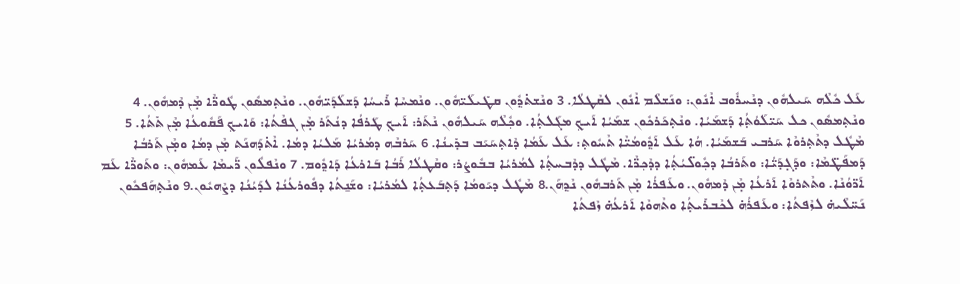ܥܰܠ ܟܽܠܶܗ ܚܰܝܠܗܽܘܢ ܕܢܶܚܪܽܘܒ ܐܶܢܽܘܢ: ܘܢܰܫܠܶܡ ܐܶܢܽܘܢ ܠܩܶܛܠܳܐ. 3 ܘܢܶܫܬ݁ܕ݂ܽܘܢ ܩܛܺܝܠܰܝ̈ܗܽܘܢ. ܘܢܶܡܚܶܐ ܪܺܝܚܳܐ ܕܰܫܠܰܕܰܝ̈ܗܽܘܢ. ܘܢܶܬ݂ܡܣܽܘܢ ܛܽܘܖ̈ܶܐ ܡ̣ܶܢ ܕܶܡܗܽܘܢ. 4 ܘܢܶܬ݂ܡܣܽܘܢ ܟܠ ܚܰܝ̈ܠܰܘܳܬ݂ܳܐ ܕܰܫܡܰܝܳܐ. ܘܢܶܬ݂ܟܰܪܟܽܘܢ ܫܡܰܝܳܐ ܐܰܝܟ݂ ܡܓܰܠܬ݂ܳܐ. ܘܟ݂ܽܠܶܗ ܚܰܝܠܗܽܘܢ ܢܶܬܰܪ: ܐܰܝܟ݂ ܛܰܪܦܳܐ ܕܢܳܬܰܪ ܡ̣ܶܢ ܓܦܶܬܳܐ: ܘܰܐܝܟ݂ ܦܰܩܽܘܥܳܐ ܡ̣ܶܢ ܬܺܬܳܐ. 5 ܡܶܛܽܠ ܕܬܶܬ݂ܪܘܶܐ ܚܰܪܒܝ ܒܰܫܡܰܝܳܐ. ܗܳܐ ܥܰܠ ܐܰܕ݂ܽܘܡܳܝ̈ܶܐ ܬܶܚܽܘܬ݂: ܥܰܠ ܥܰܡܳܐ ܕܶܐܬ݂ܚܰܝܰܒ ܒܕܺܝܢܳܐ. 6 ܚܰܪܒܶܗ ܕܡܳܪܝܳܐ ܡܰܠܝܳܐ ܕܡܳܐ. ܐܶܬ݁ܕܰܗܢܰܬ ܡ̣ܶܢ ܕܡܳܐ ܘܡ̣ܶܢ ܬܰܪܒܳܐ ܕܰܡܦܰܛ̈ܡܶܐ: ܘܕܰܓ̣ܕܰܝ̈ܳܐ: ܘܬܰܪܒܳܐ ܕܟ݂ܽܘܠ̈ܝܳܬ݂ܳܐ ܕܕܶܟ݂ܖ̈ܶܐ. ܡܶܛܽܠ ܕܕܶܒܚܬ݂ܳܐ ܠܡܳܪܝܳܐ ܒܒܽܘܨܳܪ: ܘܩܶܛܠܳܐ ܪܰܒܳܐ ܒܰܐܪܥܳܐ ܕܰܐܕ݂ܽܘܡ. 7 ܘܢܶܦܠܽܘܢ ܖ̈ܰܝܡܶܐ ܥܰܡܗܽܘܢ: ܘܬܰܘܖ̈ܶܐ ܥܰܡ ܐܰܖ̈ܘܳܢܶܐ. ܘܬܶܬܪܘܶܐ ܐܰܪܥܳܐ ܡ̣ܶܢ ܕܶܡܗܽܘܢ. ܘܥܰܦܪܳܐ ܡ̣ܶܢ ܬܰܪܒܗܽܘܢ ܢܶܕ݂ܗܰܢ.8 ܡܶܛܽܠ ܕܝܰܘܡܳܐ ܕܰܬ݂ܒܰܥܬ݂ܳܐ ܠܡܳܪܝܳܐ: ܘܫܰܢ̱ܬܳܐ ܕܦܽܘܪܥܳܢܳܐ ܠܕܰܝܳܢܳܐ ܕܨܶܗܝܽܘܢ.9 ܘܢܶܬ݂ܗܰܦܟܽܘܢ ܢܰܚ̈ܠܶܝܗ̇ ܠܙܶܦܬܳܐ: ܘܥܰܦܪܳܗ̇ ܠܟܶܒܪܺܝܬ݂ܳܐ ܘܬܶܗܘܶܐ ܐܰܪܥܳܗ̇ ܙܶܦܬܳܐ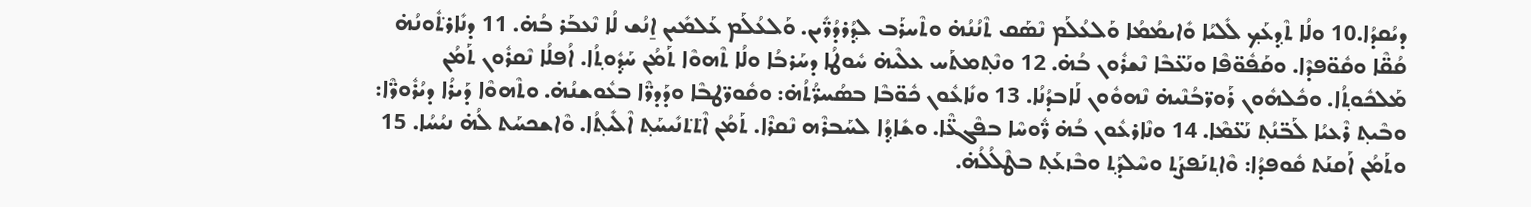ܕܝܳܩܕܳܐ.10 ܘܠܳܐ ܬܶܕ݂ܥܰܟ݂ ܠܺܠܝܳܐ ܘܺܐܝܡܳܡܳܐ ܘܰܠܥܳܠܰܡ ܢܶܣܰܩ ܬܶܢܳܢܳܗ̇ ܘܬܶܚܪܰܒ ܠܕ݂ܳܪܕܳܖ̈ܺܝܢ. ܘܰܠܥܳܠܰܡ ܥܰܠܡܺܝܢ ܐ̱ܢܳܫ ܠܳܐ ܢܶܥܒܰܪ ܒܳܗ̇. 11 ܕܢܺܐܪܬ݁ܽܘܢܳܗ̇ ܩܳܩ̈ܶܐ ܘܩܽܘ̈ܦܕܶܐ. ܘܩܰܦܽܘ̈ܦܶܐ ܘܢܰܥ̈ܒܶܐ ܢܶܫܪܽܘܢ ܒܳܗ̇. 12 ܘܢܶܬ݂ܡܬܰܚ ܥܠܶܝܗ̇ ܚܽܘܛܳܐ ܕܚܰܪܒܳܐ ܘܠܳܐ ܬܶܗܘܶܐ ܬܰܡܳܢ ܚܰܕ݂ܽܘܬ݂ܳܐ. ܐܳܦܠܳܐ ܢܶܩܪܽܘܢ ܬܰܡܳܢ ܡܰܠܟܽܘܬ݂ܳܐ. ܘܟܽܠܗܽܘܢ ܪܰܘܖ̈ܒܳܢܶܝܗ̇ ܢܶܗܘܽܘܢ ܠܰܐܒܕܳܢܳܐ. 13 ܘܢܺܐܥܽܘܢ ܟܽܘ̈ܒܶܐ ܒܣܳܚܖ̈ܳܬܳܗ̇: ܘܩܽܘܖ̈ܛܒܶܐ ܘܕܰܕܖ̈ܶܐ ܒܥܽܘܫܢܳܗ̇. ܘܬܶܗܘܶܐ ܕܰܝܪܳܐ ܕܝܳܪܽܘܖ̈ܶܐ: ܘܒܶܝܬ݂ ܪܶܥܝܳܐ ܠܰܒ̈ܢܳܬ݂ ܢܰܥ̈ܡܶܐ. 14 ܘܢܶܐܪܥܽܘܢ ܒܳܗ̇ ܖ̈ܽܘܚܶܐ ܒܦܶܓܥ̈ܶܐ. ܘܫܺܐܕ݂ܳܐ ܠܚܰܒܪܶܗ ܢܶܩܪܶܐ. ܬܰܡܳܢ ܐܶܬ݁ܬ݁ܢܺܝܚܰܬ݂ ܐܶܠܺܝܬ݂ܳܐ. ܘܶܐܫܟܚܰܬ ܠܳܗ̇ ܢܝܳܚܳܐ. 15 ܘܬܰܡܳܢ ܐܰܩܢܰܬ ܩܽܘܦܕܳܐ: ܘܶܐܬ݂ܢܰܦܨܰܬ ܘܚܶܠܕܰܬ݂ ܘܒܶܙܥܰܬ݂ ܒܛܶܠܳܠܳܗ̇.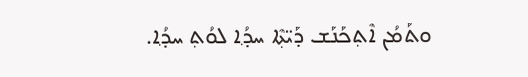ܘܬܰܡܳܢ ܐܶܬ݂ܟܰܢܰܫ ܕܰܝ̈ܬ݂ܶܐ ܚܕ݂ܳܐ ܠܘܳܬ݂ ܚܕ݂ܳܐ.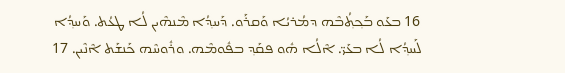16 ܒܥܰܘ ܒܰܟ݂ܬ݂ܳܒܶܗ ܕܡܳܪܝܳܐ ܘܰܩܪܰܘ. ܕܰܚܕ݂ܳܐ ܡܶܢܗܶܝܢ ܠܳܐ ܛܥܳܬ. ܘܰܚܕ݂ܳܐ ܠܰܚܕ݂ܳܐ ܠܳܐ ܒܥܰܝ̈. ܐܶܠܳܐ ܗܽܘ ܦܩܰܕ݂ ܒܦܽܘܡܶܗ. ܘܪܽܘܚܶܗ ܟܰܢܫܰܬ ܐܶܢܶܝܢ. 17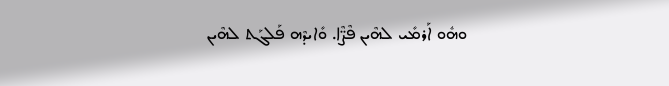ܘܗܽܘ ܐܰܪܡܺܝ ܠܗܶܝܢ ܦܶܨ̈ܶܐ. ܘܺܐܝܕܶܗ ܦܰܠܓܰܬ ܠܗܶܝܢ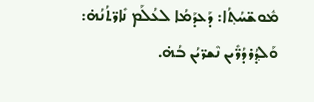ܡܽܘܫ̈ܚܳܬ݂ܳܐ: ܕܰܥܕܰܡܳܐ ܠܥܳܠܰܡ ܢܺܐܖ̈ܬܳܢܳܗ̇: ܘܰܠܕ݂ܳܪܕܳܖ̈ܺܝܢ ܢܶܫܖ̈ܝܳܢ ܒܳܗ̇.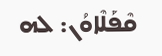ܩܶܦܰܠܶܐܘܳܢ: ܠܗ